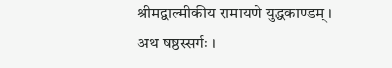श्रीमद्वाल्मीकीय रामायणे युद्धकाण्डम् ।
अथ षष्ठस्सर्गः ।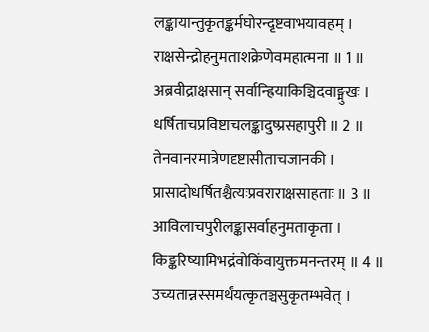लङ्कायान्तुकृतङ्कर्मघोरन्दृष्टवाभयावहम् ।
राक्षसेन्द्रोहनुमताशक्रेणेवमहात्मना ॥ 1 ॥
अब्रवीद्राक्षसान् सर्वान्ह्रियाकिञ्चिदवाङ्मुखः ।
धर्षिताचप्रविष्टाचलङ्कादुष्प्रसहापुरी ॥ 2 ॥
तेनवानरमात्रेणदृष्टासीताचजानकी ।
प्रासादोधर्षितश्चैत्यःप्रवराराक्षसाहताः ॥ 3 ॥
आविलाचपुरीलङ्कासर्वाहनुमताकृता ।
किङ्करिष्यामिभद्रंवोकिंवायुक्तमनन्तरम् ॥ 4 ॥
उच्यतान्नस्समर्थंयत्कृतञ्चसुकृतम्भवेत् ।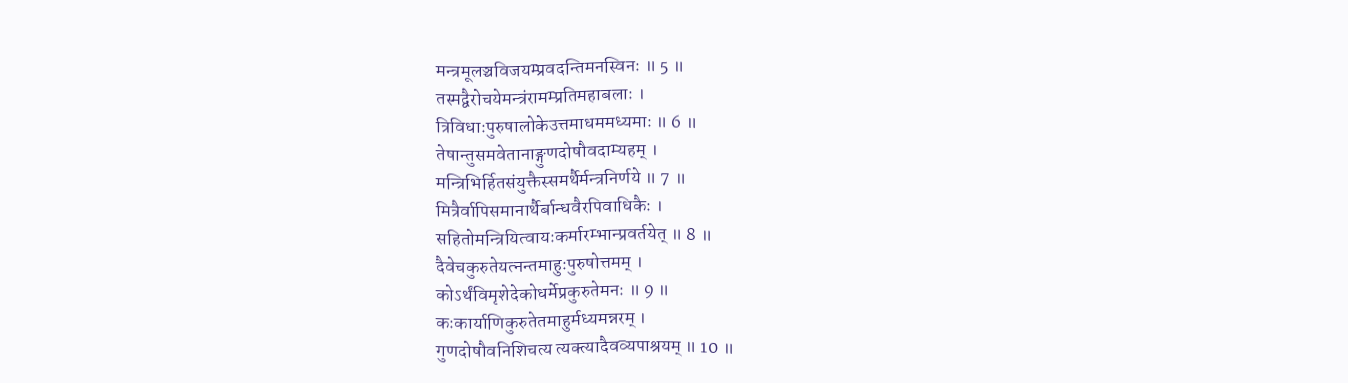मन्त्रमूलञ्चविजयम्प्रवदन्तिमनस्विनः ॥ 5 ॥
तस्मद्वैरोचयेमन्त्रंरामम्प्रतिमहाबलाः ।
त्रिविधाःपुरुषालोकेउत्तमाधममध्यमाः ॥ 6 ॥
तेषान्तुसमवेतानाङ्गुणदोषौवदाम्यहम् ।
मन्त्रिभिर्हितसंयुक्तैस्समर्थैर्मन्त्रनिर्णये ॥ 7 ॥
मित्रैर्वापिसमानार्थैर्बान्धवैरपिवाधिकैः ।
सहितोमन्त्रियित्वायःकर्मारम्भान्प्रवर्तयेत् ॥ 8 ॥
दैवेचकुरुतेयत्नन्तमाहुःपुरुषोत्तमम् ।
कोऽर्थंविमृशेदेकोधर्मेप्रकुरुतेमनः ॥ 9 ॥
कःकार्याणिकुरुतेतमाहुर्मध्यमन्नरम् ।
गुणदोषौवनिशिचत्य त्यक्त्यादैवव्यपाश्रयम् ॥ 10 ॥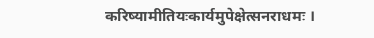करिष्यामीतियःकार्यमुपेक्षेत्सनराधमः ।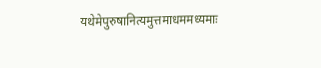यथेमेपुरुषानित्यमुत्तमाधममध्यमाः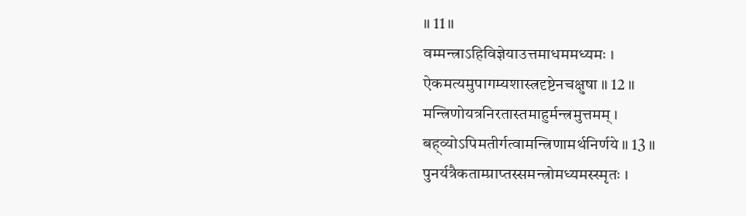॥ 11 ॥
वम्मन्त्राऽहिविज्ञेयाउत्तमाधममध्यमः ।
ऐकमत्यमुपागम्यशास्त्रदृष्टेनचक्षुषा ॥ 12 ॥
मन्त्रिणोयत्रनिरतास्तमाहुर्मन्त्रमुत्तमम् ।
बह्व्योऽपिमतीर्गत्वामन्त्रिणामर्थनिर्णये ॥ 13 ॥
पुनर्यत्रैकताम्प्राप्तस्समन्त्रोमध्यमस्स्मृतः ।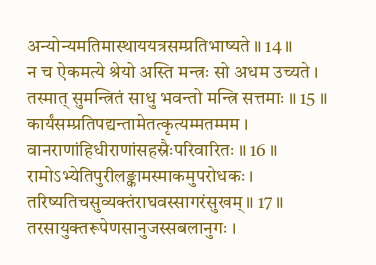अन्योन्यमतिमास्थाययत्रसम्प्रतिभाष्यते ॥ 14 ॥
न च ऐकमत्ये श्रेयो अस्ति मन्त्रः सो अधम उच्यते ।
तस्मात् सुमन्त्रितं साधु भवन्तो मन्त्रि सत्तमाः ॥ 15 ॥
कार्यंसम्प्रतिपद्यन्तामेतत्कृत्यम्मतम्मम ।
वानराणांहिधीराणांसहस्रैःपरिवारितः ॥ 16 ॥
रामोऽभ्येतिपुरीलङ्कामस्माकमुपरोधकः ।
तरिष्यतिचसुव्यक्तंराघवस्सागरंसुखम् ॥ 17 ॥
तरसायुक्तरूपेणसानुजस्सबलानुगः ।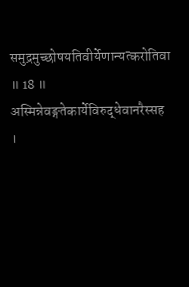समुद्रमुच्छोषयतिवीर्येणान्यत्करोतिवा ॥ 18 ॥
अस्मिन्नेवङ्गतेकार्येविरुद्धेवानरैस्सह ।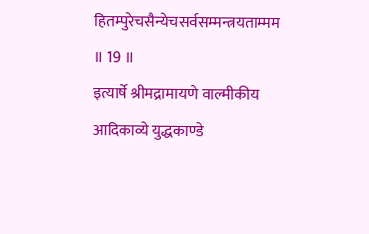हितम्पुरेचसैन्येचसर्वसम्मन्त्रयताम्मम ॥ 19 ॥
इत्यार्षे श्रीमद्रामायणे वाल्मीकीय आदिकाव्ये युद्धकाण्डे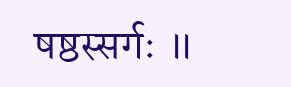षष्ठस्सर्गः ॥